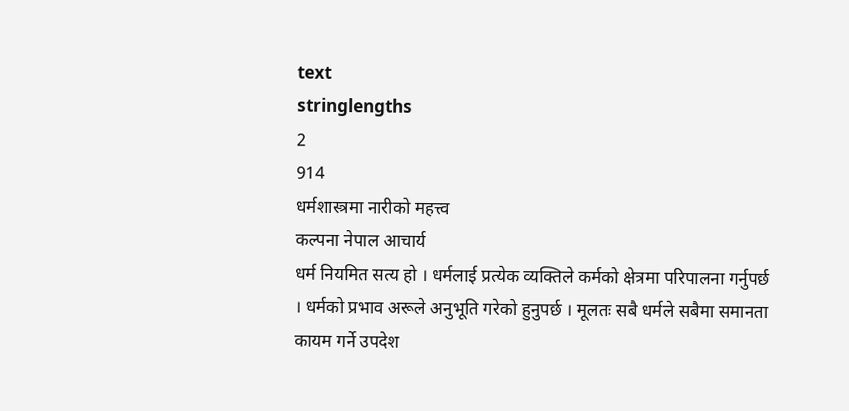text
stringlengths
2
914
धर्मशास्त्रमा नारीको महत्त्व
कल्पना नेपाल आचार्य
धर्म नियमित सत्य हो । धर्मलाई प्रत्येक व्यक्तिले कर्मको क्षेत्रमा परिपालना गर्नुपर्छ । धर्मको प्रभाव अरूले अनुभूति गरेको हुनुपर्छ । मूलतः सबै धर्मले सबैमा समानता कायम गर्ने उपदेश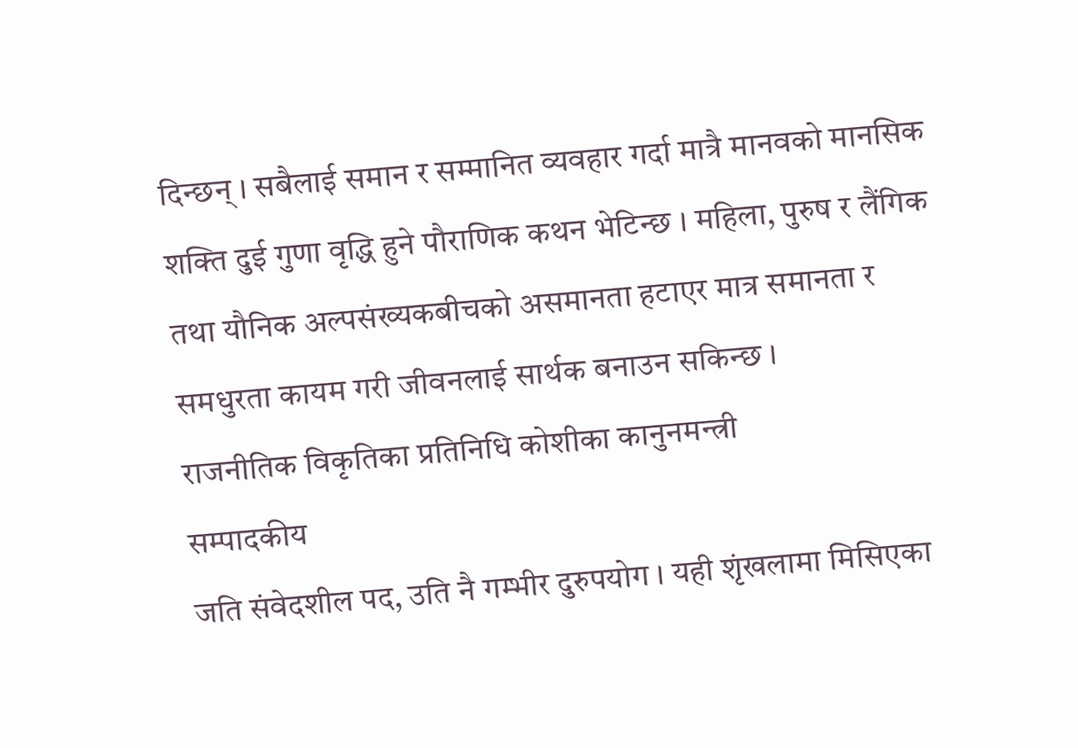दिन्छन् । सबैलाई समान र सम्मानित व्यवहार गर्दा मात्रै मानवको मानसिक शक्ति दुई गुणा वृद्धि हुने पौराणिक कथन भेटिन्छ । महिला, पुरुष र लैंगिक तथा यौनिक अल्पसंख्यकबीचको असमानता हटाएर मात्र समानता र समधुरता कायम गरी जीवनलाई सार्थक बनाउन सकिन्छ ।
राजनीतिक विकृतिका प्रतिनिधि कोशीका कानुनमन्त्री
सम्पादकीय
जति संवेदशील पद, उति नै गम्भीर दुरुपयोग । यही शृंखलामा मिसिएका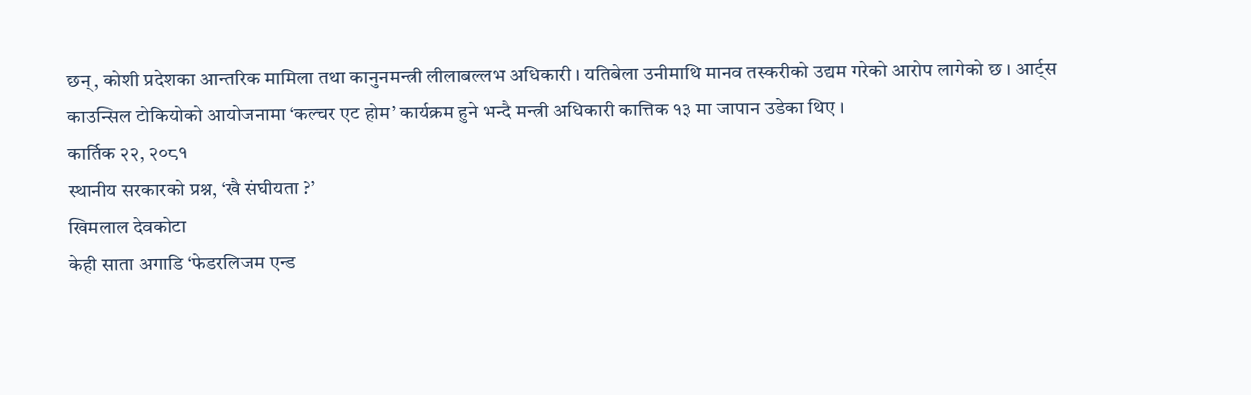छन्, कोशी प्रदेशका आन्तरिक मामिला तथा कानुनमन्त्री लीलाबल्लभ अधिकारी । यतिबेला उनीमाथि मानव तस्करीको उद्यम गरेको आरोप लागेको छ । आर्ट्स काउन्सिल टोकियोको आयोजनामा ‘कल्चर एट होम’ कार्यक्रम हुने भन्दै मन्त्री अधिकारी कात्तिक १३ मा जापान उडेका थिए ।
कार्तिक २२, २०८१
स्थानीय सरकारको प्रश्न, ‘खै संघीयता ?’
खिमलाल देवकोटा
केही साता अगाडि ‘फेडरलिजम एन्ड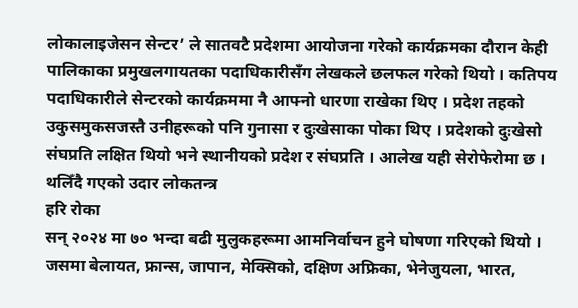लोकालाइजेसन सेन्टर’ ले सातवटै प्रदेशमा आयोजना गरेको कार्यक्रमका दौरान केही पालिकाका प्रमुखलगायतका पदाधिकारीसँग लेखकले छलफल गरेको थियो । कतिपय पदाधिकारीले सेन्टरको कार्यक्रममा नै आफ्नो धारणा राखेका थिए । प्रदेश तहको उकुसमुकसजस्तै उनीहरूको पनि गुनासा र दुःखेसाका पोका थिए । प्रदेशको दुःखेसो संघप्रति लक्षित थियो भने स्थानीयको प्रदेश र संघप्रति । आलेख यही सेरोफेरोमा छ ।
थलिँदै गएको उदार लोकतन्त्र
हरि रोका
सन् २०२४ मा ७० भन्दा बढी मुलुकहरूमा आमनिर्वाचन हुने घोषणा गरिएको थियो । जसमा बेलायत, फ्रान्स, जापान, मेक्सिको, दक्षिण अफ्रिका, भेनेजुयला, भारत,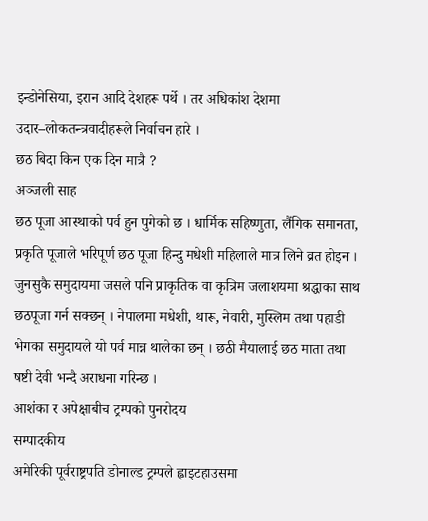इन्डोनेसिया, इरान आदि देशहरू पर्थे । तर अधिकांश देशमा उदार–लोकतन्त्रवादीहरूले निर्वाचन हारे ।
छठ बिदा किन एक दिन मात्रै ?
अञ्जली साह
छठ पूजा आस्थाको पर्व हुन पुगेको छ । धार्मिक सहिष्णुता, लैंगिक समानता, प्रकृति पूजाले भरिपूर्ण छठ पूजा हिन्दु मधेशी महिलाले मात्र लिने व्रत होइन । जुनसुकै समुदायमा जसले पनि प्राकृतिक वा कृत्रिम जलाशयमा श्रद्धाका साथ छठपूजा गर्न सक्छन् । नेपालमा मधेशी, थारू, नेवारी, मुस्लिम तथा पहाडी भेगका समुदायले यो पर्व मान्न थालेका छन् । छठी मैयालाई छठ माता तथा षष्टी देवी भन्दै अराधना गरिन्छ ।
आशंका र अपेक्षाबीच ट्रम्पको पुनरोदय
सम्पादकीय
अमेरिकी पूर्वराष्ट्रपति डोनाल्ड ट्रम्पले ह्वाइटहाउसमा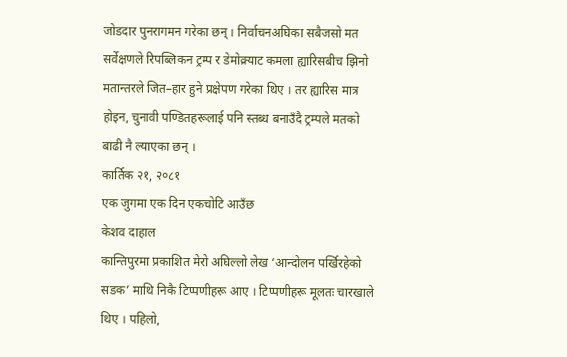जोडदार पुनरागमन गरेका छन् । निर्वाचनअघिका सबैजसो मत सर्वेक्षणले रिपब्लिकन ट्रम्प र डेमोक्र्याट कमला ह्यारिसबीच झिनो मतान्तरले जित–हार हुने प्रक्षेपण गरेका थिए । तर ह्यारिस मात्र होइन, चुनावी पण्डितहरूलाई पनि स्तब्ध बनाउँदै ट्रम्पले मतको बाढी नै ल्याएका छन् ।
कार्तिक २१, २०८१
एक जुगमा एक दिन एकचोटि आउँछ
केशव दाहाल
कान्तिपुरमा प्रकाशित मेरो अघिल्लो लेख ‘आन्दोलन पर्खिरहेको सडक’ माथि निकै टिप्पणीहरू आए । टिप्पणीहरू मूलतः चारखाले थिए । पहिलो,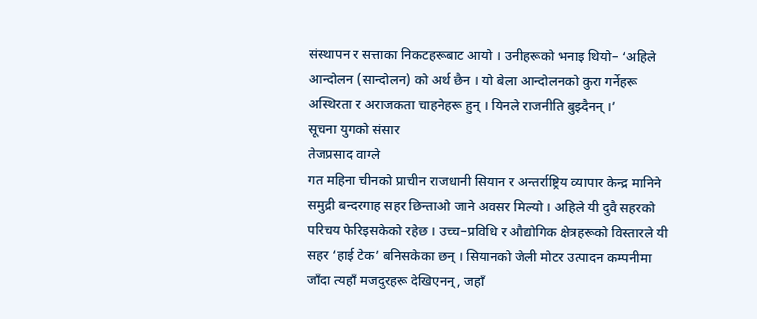संस्थापन र सत्ताका निकटहरूबाट आयो । उनीहरूको भनाइ थियो– ‘अहिले आन्दोलन (सान्दोलन) को अर्थ छैन । यो बेला आन्दोलनको कुरा गर्नेहरू अस्थिरता र अराजकता चाहनेहरू हुन् । यिनले राजनीति बुझ्दैनन् ।’
सूचना युगको संसार
तेजप्रसाद वाग्ले
गत महिना चीनको प्राचीन राजधानी सियान र अन्तर्राष्ट्रिय व्यापार केन्द्र मानिने समुद्री बन्दरगाह सहर छिन्ताओ जाने अवसर मिल्यो । अहिले यी दुवै सहरको परिचय फेरिइसकेको रहेछ । उच्च–प्रविधि र औद्योगिक क्षेत्रहरूको विस्तारले यी सहर ‘हाई टेक’ बनिसकेका छन् । सियानको जेली मोटर उत्पादन कम्पनीमा जाँदा त्यहाँ मजदुरहरू देखिएनन्, जहाँ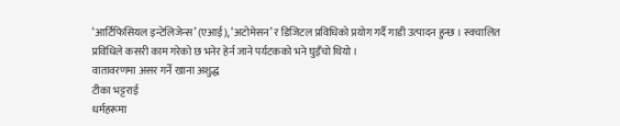‘आर्टिफिसियल इन्टेलिजेन्स’ (एआई), ‘अटोमेसन’ र डिजिटल प्रविधिको प्रयोग गर्दै गाडी उत्पादन हुन्छ । स्वचालित प्रविधिले कसरी काम गरेको छ भनेर हेर्न जाने पर्यटकको भने घुइँचो थियो ।
वातावरणमा असर गर्ने खाना अशुद्ध
टीका भट्टराई
धर्महरूमा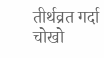तीर्थव्रत गर्दा चोखो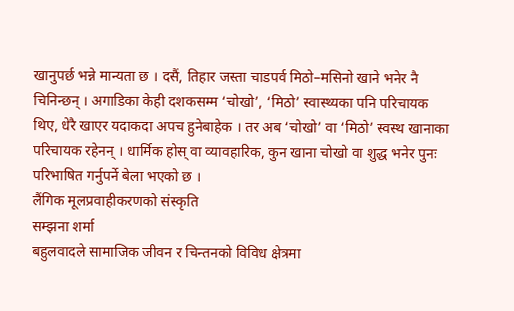खानुपर्छ भन्ने मान्यता छ । दसैं, तिहार जस्ता चाडपर्व मिठो–मसिनो खाने भनेर नै चिनिन्छन् । अगाडिका केही दशकसम्म ‘चोखो’, ‘मिठो’ स्वास्थ्यका पनि परिचायक थिए, धेरै खाएर यदाकदा अपच हुनेबाहेक । तर अब ‘चोखो’ वा ‘मिठो’ स्वस्थ खानाका परिचायक रहेनन् । धार्मिक होस् वा व्यावहारिक, कुन खाना चोखो वा शुद्ध भनेर पुनः परिभाषित गर्नुपर्ने बेला भएको छ ।
लैंगिक मूलप्रवाहीकरणको संस्कृति
सम्झना शर्मा
बहुलवादले सामाजिक जीवन र चिन्तनको विविध क्षेत्रमा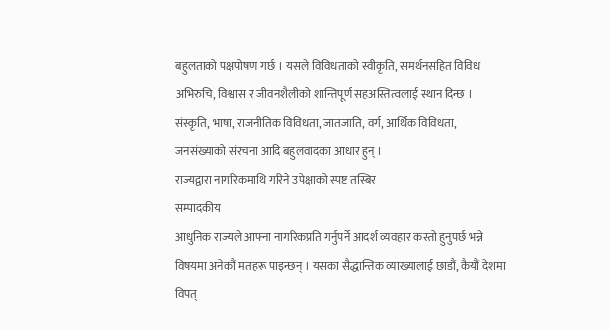बहुलताको पक्षपोषण गर्छ । यसले विविधताको स्वीकृति, समर्थनसहित विविध अभिरुचि, विश्वास र जीवनशैलीको शान्तिपूर्ण सहअस्तित्वलाई स्थान दिन्छ । संस्कृति, भाषा, राजनीतिक विविधता, जातजाति, वर्ग, आर्थिक विविधता, जनसंख्याको संरचना आदि बहुलवादका आधार हुन् ।
राज्यद्वारा नागरिकमाथि गरिने उपेक्षाको स्पष्ट तस्बिर
सम्पादकीय
आधुनिक राज्यले आफ्ना नागरिकप्रति गर्नुपर्ने आदर्श व्यवहार कस्तो हुनुपर्छ भन्ने विषयमा अनेकौं मतहरू पाइन्छन् । यसका सैद्धान्तिक व्याख्यालाई छाडौं, कैयौं देशमा विपत्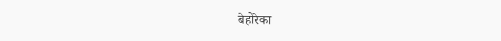बेहोरेका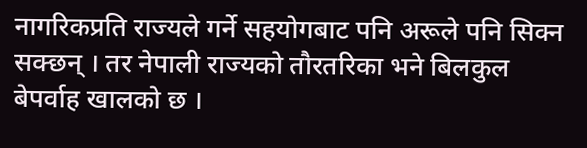नागरिकप्रति राज्यले गर्ने सहयोगबाट पनि अरूले पनि सिक्न सक्छन् । तर नेपाली राज्यको तौरतरिका भने बिलकुल बेपर्वाह खालको छ ।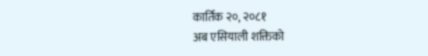कार्तिक २०, २०८१
अब एसियाली शक्तिको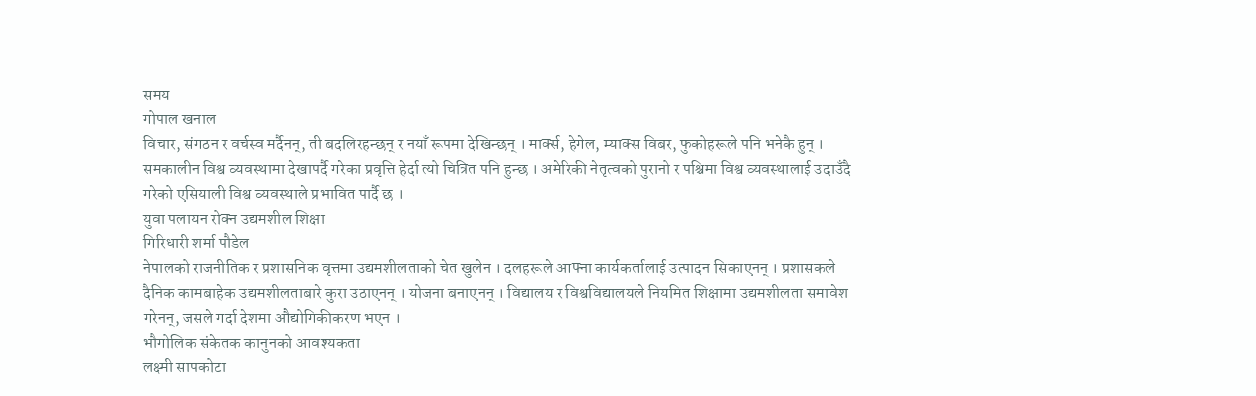समय
गोपाल खनाल
विचार, संगठन र वर्चस्व मर्दैनन्, ती बदलिरहन्छन् र नयाँ रूपमा देखिन्छन् । मार्क्स, हेगेल, म्याक्स विबर, फुकोहरूले पनि भनेकै हुन् । समकालीन विश्व व्यवस्थामा देखापर्दै गरेका प्रवृत्ति हेर्दा त्यो चित्रित पनि हुन्छ । अमेरिकी नेतृत्वको पुरानो र पश्चिमा विश्व व्यवस्थालाई उदाउँदै गरेको एसियाली विश्व व्यवस्थाले प्रभावित पार्दै छ ।
युवा पलायन रोक्न उद्यमशील शिक्षा
गिरिधारी शर्मा पौडेल
नेपालको राजनीतिक र प्रशासनिक वृत्तमा उद्यमशीलताको चेत खुलेन । दलहरूले आफ्ना कार्यकर्तालाई उत्पादन सिकाएनन् । प्रशासकले दैनिक कामबाहेक उद्यमशीलताबारे कुरा उठाएनन् । योजना बनाएनन् । विद्यालय र विश्वविद्यालयले नियमित शिक्षामा उद्यमशीलता समावेश गरेनन्, जसले गर्दा देशमा औद्योगिकीकरण भएन ।
भौगोलिक संकेतक कानुनको आवश्यकता
लक्ष्मी सापकोटा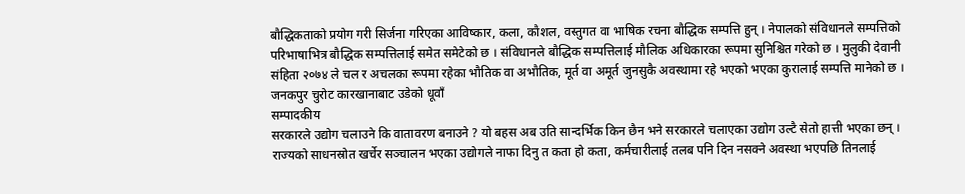बौद्धिकताको प्रयोग गरी सिर्जना गरिएका आविष्कार, कला, कौशल, वस्तुगत वा भाषिक रचना बौद्धिक सम्पत्ति हुन् । नेपालको संविधानले सम्पत्तिको परिभाषाभित्र बौद्धिक सम्पत्तिलाई समेत समेटेको छ । संविधानले बौद्धिक सम्पत्तिलाई मौलिक अधिकारका रूपमा सुनिश्चित गरेको छ । मुलुकी देवानी संहिता २०७४ ले चल र अचलका रूपमा रहेका भौतिक वा अभौतिक, मूर्त वा अमूर्त जुनसुकै अवस्थामा रहे भएको भएका कुरालाई सम्पत्ति मानेको छ ।
जनकपुर चुरोट कारखानाबाट उडेको धूवाँ
सम्पादकीय
सरकारले उद्योग चलाउने कि वातावरण बनाउने ? यो बहस अब उति सान्दर्भिक किन छैन भने सरकारले चलाएका उद्योग उल्टै सेतो हात्ती भएका छन् । राज्यको साधनस्रोत खर्चेर सञ्चालन भएका उद्योगले नाफा दिनु त कता हो कता, कर्मचारीलाई तलब पनि दिन नसक्ने अवस्था भएपछि तिनलाई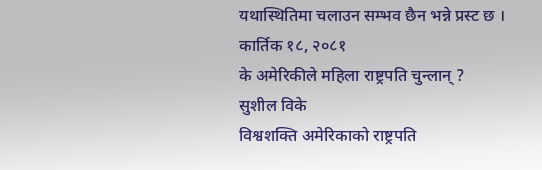यथास्थितिमा चलाउन सम्भव छैन भन्ने प्रस्ट छ ।
कार्तिक १८, २०८१
के अमेरिकीले महिला राष्ट्रपति चुन्लान् ?
सुशील विके
विश्वशक्ति अमेरिकाको राष्ट्रपति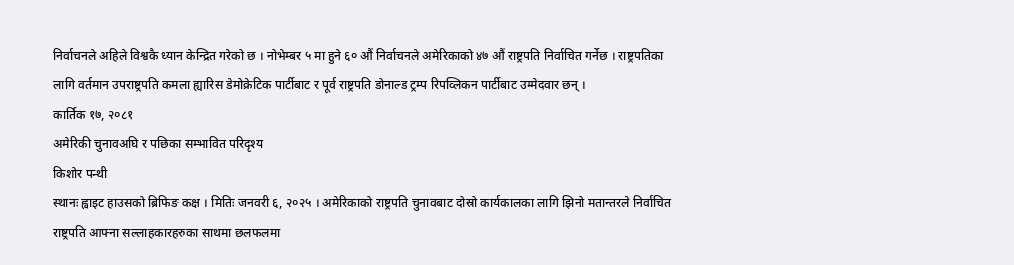निर्वाचनले अहिले विश्वकै ध्यान केन्द्रित गरेको छ । नोभेम्बर ५ मा हुने ६० औं निर्वाचनले अमेरिकाको ४७ औं राष्ट्रपति निर्वाचित गर्नेछ । राष्ट्रपतिका लागि वर्तमान उपराष्ट्रपति कमला ह्यारिस डेमोक्रेटिक पार्टीबाट र पूर्व राष्ट्रपति डोनाल्ड ट्रम्प रिपव्लिकन पार्टीबाट उम्मेदवार छन् ।
कार्तिक १७, २०८१
अमेरिकी चुनावअघि र पछिका सम्भावित परिदृश्य
किशोर पन्थी
स्थानः ह्वाइट हाउसको ब्रिफिङ कक्ष । मितिः जनवरी ६, २०२५ । अमेरिकाको राष्ट्रपति चुनावबाट दोस्रो कार्यकालका लागि झिनो मतान्तरले निर्वाचित राष्ट्रपति आफ्ना सल्लाहकारहरुका साथमा छलफलमा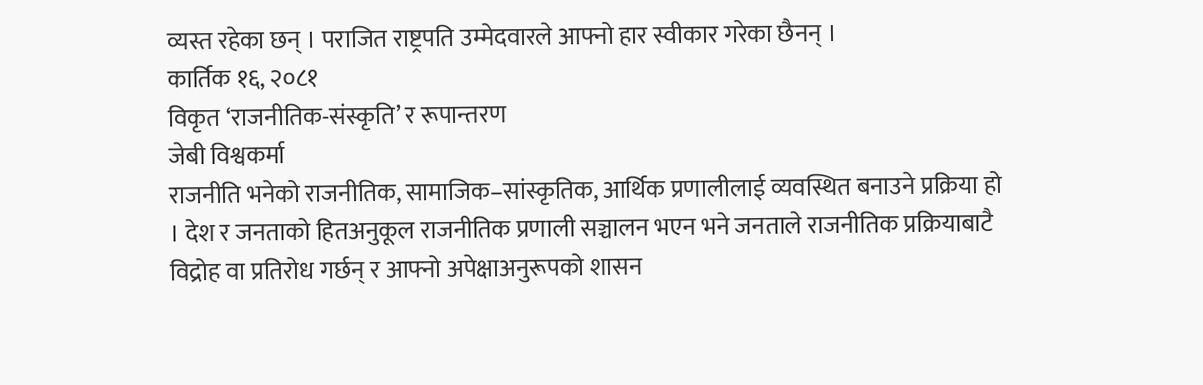व्यस्त रहेका छन् । पराजित राष्ट्रपति उम्मेदवारले आफ्नो हार स्वीकार गरेका छैनन् ।
कार्तिक १६, २०८१
विकृत ‘राजनीतिक-संस्कृति’ र रूपान्तरण
जेबी विश्वकर्मा
राजनीति भनेको राजनीतिक, सामाजिक–सांस्कृतिक, आर्थिक प्रणालीलाई व्यवस्थित बनाउने प्रक्रिया हो । देश र जनताको हितअनुकूल राजनीतिक प्रणाली सञ्चालन भएन भने जनताले राजनीतिक प्रक्रियाबाटै विद्रोह वा प्रतिरोध गर्छन् र आफ्नो अपेक्षाअनुरूपको शासन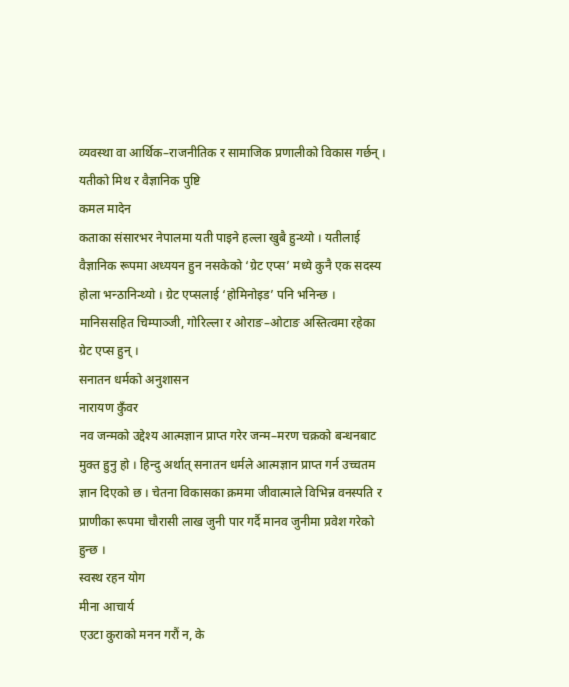व्यवस्था वा आर्थिक–राजनीतिक र सामाजिक प्रणालीको विकास गर्छन् ।
यतीको मिथ र वैज्ञानिक पुष्टि
कमल मादेन
कताका संसारभर नेपालमा यती पाइने हल्ला खुबै हुन्थ्यो । यतीलाई वैज्ञानिक रूपमा अध्ययन हुन नसकेको ‘ग्रेट एप्स’ मध्ये कुनै एक सदस्य होला भन्ठानिन्थ्यो । ग्रेट एप्सलाई ‘होमिनोइड’ पनि भनिन्छ । मानिससहित चिम्पाञ्जी, गोरिल्ला र ओराङ–ओटाङ अस्तित्वमा रहेका ग्रेट एप्स हुन् ।
सनातन धर्मको अनुशासन
नारायण कुँवर
नव जन्मको उद्देश्य आत्मज्ञान प्राप्त गरेर जन्म–मरण चक्रको बन्धनबाट मुक्त हुनु हो । हिन्दु अर्थात् सनातन धर्मले आत्मज्ञान प्राप्त गर्न उच्चतम ज्ञान दिएको छ । चेतना विकासका क्रममा जीवात्माले विभिन्न वनस्पति र प्राणीका रूपमा चौरासी लाख जुनी पार गर्दै मानव जुनीमा प्रवेश गरेको हुन्छ ।
स्वस्थ रहन योग
मीना आचार्य
एउटा कुराको मनन गरौं न, के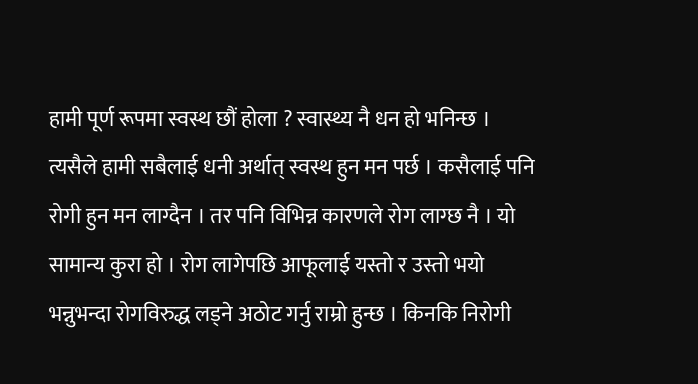हामी पूर्ण रूपमा स्वस्थ छौं होला ? स्वास्थ्य नै धन हो भनिन्छ । त्यसैले हामी सबैलाई धनी अर्थात् स्वस्थ हुन मन पर्छ । कसैलाई पनि रोगी हुन मन लाग्दैन । तर पनि विभिन्न कारणले रोग लाग्छ नै । यो सामान्य कुरा हो । रोग लागेपछि आफूलाई यस्तो र उस्तो भयो भन्नुभन्दा रोगविरुद्ध लड्ने अठोट गर्नु राम्रो हुन्छ । किनकि निरोगी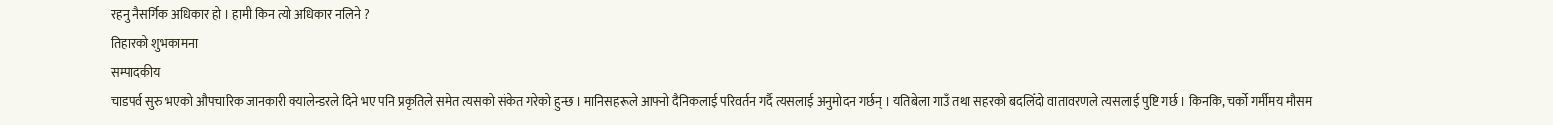रहनु नैसर्गिक अधिकार हो । हामी किन त्यो अधिकार नलिने ?
तिहारको शुभकामना
सम्पादकीय
चाडपर्व सुरु भएको औपचारिक जानकारी क्यालेन्डरले दिने भए पनि प्रकृतिले समेत त्यसको संकेत गरेको हुन्छ । मानिसहरूले आफ्नो दैनिकलाई परिवर्तन गर्दै त्यसलाई अनुमोदन गर्छन् । यतिबेला गाउँ तथा सहरको बदलिँदो वातावरणले त्यसलाई पुष्टि गर्छ । किनकि, चर्को गर्मीमय मौसम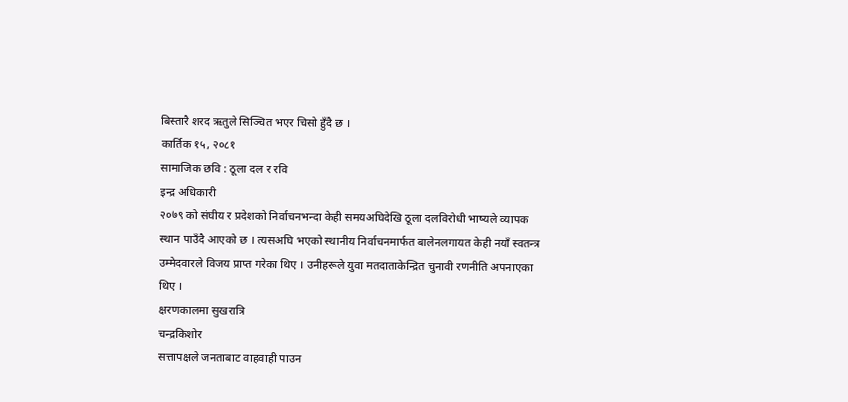बिस्तारै शरद ऋतुले सिञ्चित भएर चिसो हुँदै छ ।
कार्तिक १५, २०८१
सामाजिक छवि : ठूला दल र रवि
इन्द्र अधिकारी
२०७९ को संघीय र प्रदेशको निर्वाचनभन्दा केही समयअघिदेखि ठूला दलविरोधी भाष्यले व्यापक स्थान पाउँदै आएको छ । त्यसअघि भएको स्थानीय निर्वाचनमार्फत बालेनलगायत केही नयाँ स्वतन्त्र उम्मेदवारले विजय प्राप्त गरेका थिए । उनीहरूले युवा मतदाताकेन्द्रित चुनावी रणनीति अपनाएका थिए ।
क्षरणकालमा सुखरात्रि
चन्द्रकिशोर
सत्तापक्षले जनताबाट वाहवाही पाउन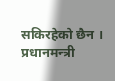सकिरहेको छैन । प्रधानमन्त्री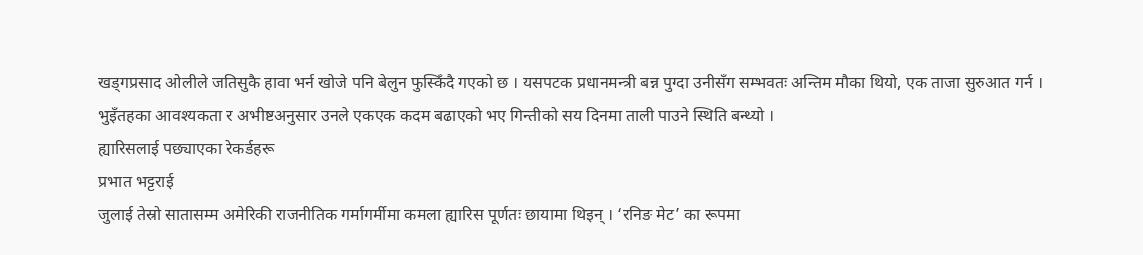खड्गप्रसाद ओलीले जतिसुकै हावा भर्न खोजे पनि बेलुन फुस्किँदै गएको छ । यसपटक प्रधानमन्त्री बन्न पुग्दा उनीसँग सम्भवतः अन्तिम मौका थियो, एक ताजा सुरुआत गर्न । भुइँतहका आवश्यकता र अभीष्टअनुसार उनले एकएक कदम बढाएको भए गिन्तीको सय दिनमा ताली पाउने स्थिति बन्थ्यो ।
ह्यारिसलाई पछ्याएका रेकर्डहरू
प्रभात भट्टराई
जुलाई तेस्रो सातासम्म अमेरिकी राजनीतिक गर्मागर्मीमा कमला ह्यारिस पूर्णतः छायामा थिइन् । ‘रनिङ मेट’ का रूपमा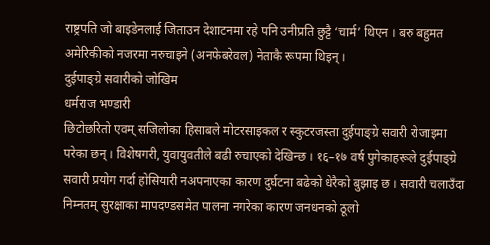राष्ट्रपति जो बाइडेनलाई जिताउन देशाटनमा रहे पनि उनीप्रति छुट्टै ‘चार्म’ थिएन । बरु बहुमत अमेरिकीको नजरमा नरुचाइने (अनफेबरेवल) नेताकै रूपमा थिइन् ।
दुईपाङ्ग्रे सवारीको जोखिम
धर्मराज भण्डारी
छिटोछरितो एवम् सजिलोका हिसाबले मोटरसाइकल र स्कुटरजस्ता दुईपाङ्ग्रे सवारी रोजाइमा परेका छन् । विशेषगरी, युवायुवतीले बढी रुचाएको देखिन्छ । १६–१७ वर्ष पुगेकाहरूले दुईपाङ्ग्रे सवारी प्रयोग गर्दा होसियारी नअपनाएका कारण दुर्घटना बढेको धेरैको बुझाइ छ । सवारी चलाउँदा निम्नतम् सुरक्षाका मापदण्डसमेत पालना नगरेका कारण जनधनको ठूलो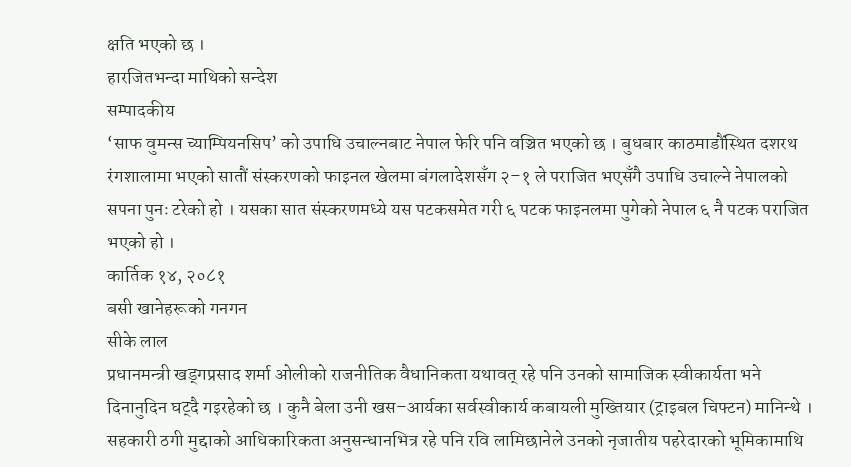क्षति भएको छ ।
हारजितभन्दा माथिको सन्देश
सम्पादकीय
‘साफ वुमन्स च्याम्पियनसिप’ को उपाधि उचाल्नबाट नेपाल फेरि पनि वञ्चित भएको छ । बुधबार काठमाडौंस्थित दशरथ रंगशालामा भएको सातौं संस्करणको फाइनल खेलमा बंगलादेशसँग २–१ ले पराजित भएसँगै उपाधि उचाल्ने नेपालको सपना पुनः टरेको हो । यसका सात संस्करणमध्ये यस पटकसमेत गरी ६ पटक फाइनलमा पुगेको नेपाल ६ नै पटक पराजित भएको हो ।
कार्तिक १४, २०८१
बसी खानेहरूको गनगन
सीके लाल
प्रधानमन्त्री खड्गप्रसाद शर्मा ओलीको राजनीतिक वैधानिकता यथावत् रहे पनि उनको सामाजिक स्वीकार्यता भने दिनानुदिन घट्दै गइरहेको छ । कुनै बेला उनी खस–आर्यका सर्वस्वीकार्य कबायली मुख्तियार (ट्राइबल चिफ्टन) मानिन्थे । सहकारी ठगी मुद्दाको आधिकारिकता अनुसन्धानभित्र रहे पनि रवि लामिछानेले उनको नृजातीय पहरेदारको भूमिकामाथि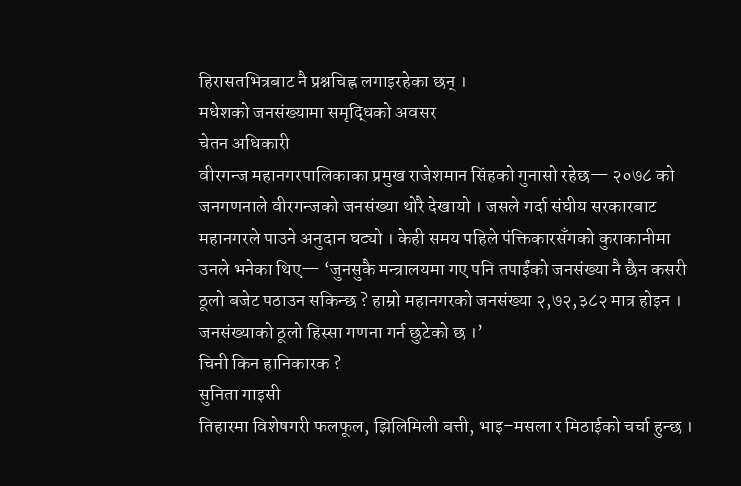हिरासतभित्रबाट नै प्रश्नचिह्न लगाइरहेका छन् ।
मधेशको जनसंख्यामा समृद्धिको अवसर
चेतन अधिकारी
वीरगन्ज महानगरपालिकाका प्रमुख राजेशमान सिंहको गुनासो रहेछ— २०७८ को जनगणनाले वीरगन्जको जनसंख्या थोरै देखायो । जसले गर्दा संघीय सरकारबाट महानगरले पाउने अनुदान घट्यो । केही समय पहिले पंक्तिकारसँगको कुराकानीमा उनले भनेका थिए— ‘जुनसुकै मन्त्रालयमा गए पनि तपाईंको जनसंख्या नै छैन कसरी ठूलो बजेट पठाउन सकिन्छ ? हाम्रो महानगरको जनसंख्या २,७२,३८२ मात्र होइन । जनसंख्याको ठूलो हिस्सा गणना गर्न छुटेको छ ।’
चिनी किन हानिकारक ?
सुनिता गाइसी
तिहारमा विशेषगरी फलफूल, झिलिमिली बत्ती, भाइ–मसला र मिठाईको चर्चा हुन्छ ।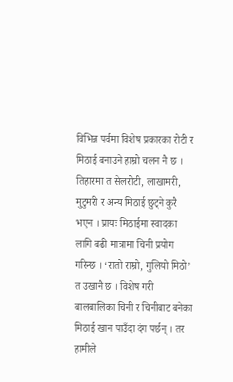विभिन्न पर्वमा विशेष प्रकारका रोटी र मिठाई बनाउने हाम्रो चलन नै छ । तिहारमा त सेलरोटी, लाखामरी, मुटुमरी र अन्य मिठाई छुट्ने कुरै भएन । प्रायः मिठाईमा स्वादका लागि बढी मात्रामा चिनी प्रयोग गरिन्छ । ‘रातो राम्रो, गुलियो मिठो’ त उखानै छ । विशेष गरी बालबालिका चिनी र चिनीबाट बनेका मिठाई खान पाउँदा दंग पर्छन् । तर हामीले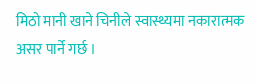मिठो मानी खाने चिनीले स्वास्थ्यमा नकारात्मक असर पार्ने गर्छ ।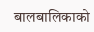बालबालिकाको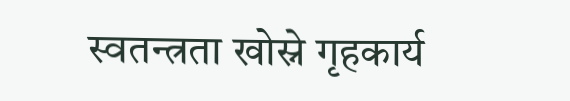स्वतन्त्रता खोस्ने गृहकार्य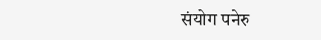संयोग पनेरु